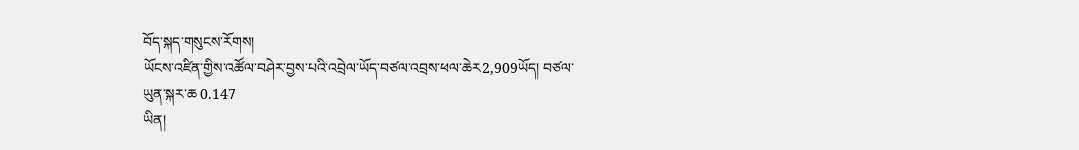བོད་སྐད་གསུངས་རོགས།
ཡོངས་འཛིན་གྱིས་འཚོལ་བཤེར་བྱས་པའི་འབྲེལ་ཡོད་བཙལ་འབྲས་ཕལ་ཆེར2,909ཡོད། བཙལ་ཡུན་སྐར་ཆ 0.147
ཡིན།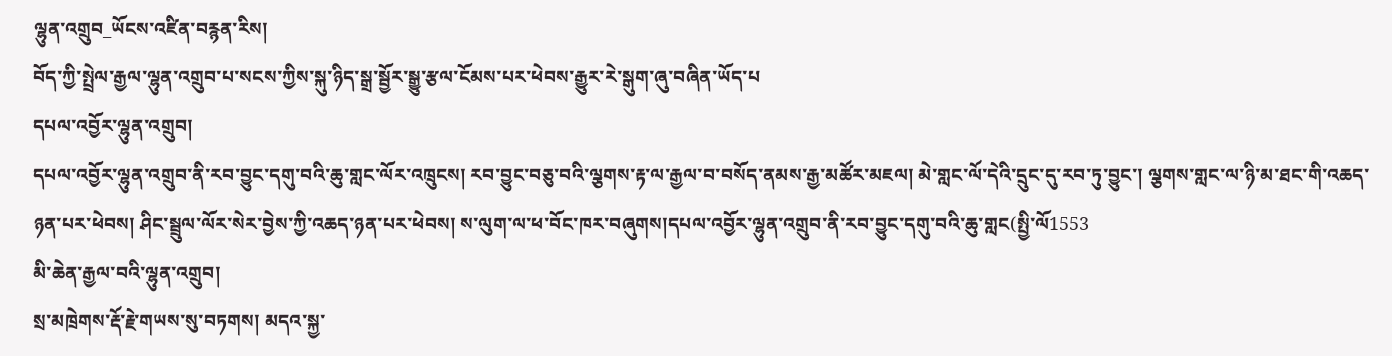ལྷུན་འགྲུབ_ཡོངས་འཛིན་བརྙན་རིས།
བོད་ཀྱི་སྤྲེལ་རྒྱལ་ལྷུན་འགྲུབ་པ་སངས་ཀྱིས་སྐུ་ཉིད་སྒྲ་སྦྱོར་སྒྱུ་རྩལ་ངོམས་པར་ཕེབས་རྒྱུར་རེ་སྒུག་ཞུ་བཞིན་ཡོད་པ
དཔལ་འབྱོར་ལྷུན་འགྲུབ།
དཔལ་འབྱོར་ལྷུན་འགྲུབ་ནི་རབ་བྱུང་དགུ་བའི་ཆུ་གླང་ལོར་འཁྲུངས། རབ་བྱུང་བཅུ་བའི་ལྕགས་རྟ་ལ་རྒྱལ་བ་བསོད་ནམས་རྒྱ་མཚོར་མཇལ། མེ་གླང་ལོ་དེའི་དྲུང་དུ་རབ་ཏུ་བྱུང་། ལྕགས་གླང་ལ་ཉི་མ་ཐང་གི་འཆད་ཉན་པར་ཕེབས། ཤིང་སྦྲུལ་ལོར་སེར་བྱེས་ཀྱི་འཆད་ཉན་པར་ཕེབས། ས་ལུག་ལ་ཕ་བོང་ཁར་བཞུགས།དཔལ་འབྱོར་ལྷུན་འགྲུབ་ནི་རབ་བྱུང་དགུ་བའི་ཆུ་གླང(སྤྱི་ལོ1553
མི་ཆེན་རྒྱལ་བའི་ལྷུན་འགྲུབ།
སྲ་མཁྲེགས་རྡོ་རྗེ་གཡས་སུ་བཏགས། མདའ་སྐྱ་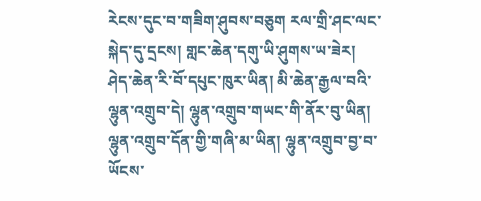རེངས་དུང་བ་གཟིག་ཤུབས་བཅུག རལ་གྲི་ཤང་ལང་སྐེད་དུ་དྲངས། གླང་ཆེན་དགུ་ཡི་ཤུགས་ཡ་ཟེར། ཤེད་ཆེན་རི་བོ་དཔུང་ཁུར་ཡིན། མི་ཆེན་རྒྱལ་བའི་ལྷུན་འགྲུབ་དེ། ལྷུན་འགྲུབ་གཡང་གི་ནོར་བུ་ཡིན། ལྷུན་འགྲུབ་དོན་གྱི་གཞི་མ་ཡིན། ལྷུན་འགྲུབ་བྱ་བ་ཡོངས་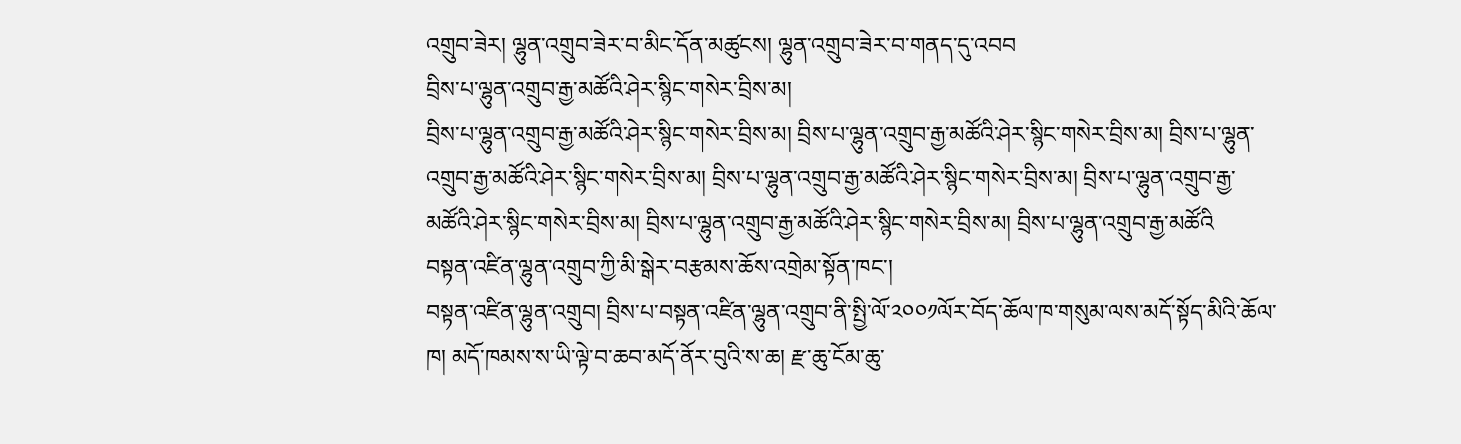འགྲུབ་ཟེར། ལྷུན་འགྲུབ་ཟེར་བ་མིང་དོན་མཚུངས། ལྷུན་འགྲུབ་ཟེར་བ་གནད་དུ་འབབ
བྲིས་པ་ལྷུན་འགྲུབ་རྒྱ་མཚོའི་ཤེར་སྙིང་གསེར་བྲིས་མ།
བྲིས་པ་ལྷུན་འགྲུབ་རྒྱ་མཚོའི་ཤེར་སྙིང་གསེར་བྲིས་མ། བྲིས་པ་ལྷུན་འགྲུབ་རྒྱ་མཚོའི་ཤེར་སྙིང་གསེར་བྲིས་མ། བྲིས་པ་ལྷུན་འགྲུབ་རྒྱ་མཚོའི་ཤེར་སྙིང་གསེར་བྲིས་མ། བྲིས་པ་ལྷུན་འགྲུབ་རྒྱ་མཚོའི་ཤེར་སྙིང་གསེར་བྲིས་མ། བྲིས་པ་ལྷུན་འགྲུབ་རྒྱ་མཚོའི་ཤེར་སྙིང་གསེར་བྲིས་མ། བྲིས་པ་ལྷུན་འགྲུབ་རྒྱ་མཚོའི་ཤེར་སྙིང་གསེར་བྲིས་མ། བྲིས་པ་ལྷུན་འགྲུབ་རྒྱ་མཚོའི
བསྟན་འཛིན་ལྷུན་འགྲུབ་ཀྱི་མི་སྒེར་བརྩམས་ཆོས་འགྲེམ་སྟོན་ཁང་།
བསྟན་འཛིན་ལྷུན་འགྲུབ། བྲིས་པ་བསྟན་འཛིན་ལྷུན་འགྲུབ་ནི་སྤྱི་ལོ་༢༠༠༡ལོར་བོད་ཆོལ་ཁ་གསུམ་ལས་མདོ་སྟོད་མིའི་ཆོལ་ཁ། མདོ་ཁམས་ས་ཡི་ལྟེ་བ་ཆབ་མདོ་ནོར་བུའི་ས་ཆ། རྫ་ཆུ་ངོམ་ཆུ་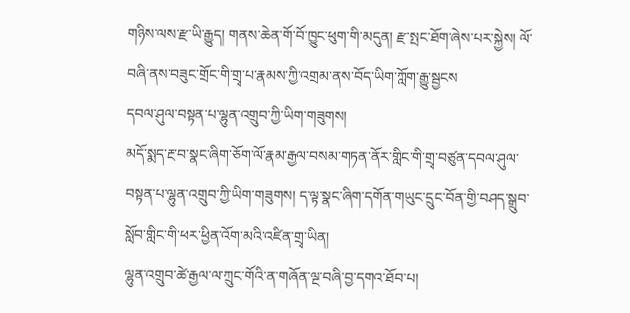གཉིས་ལས་རྫ་ཡི་རྒྱུད། གནས་ཆེན་གོ་བོ་ཁྱུང་ཕུག་གི་མདུན། རྫ་སྤང་ཐོག་ཞེས་པར་སྐྱེས། ལོ་བཞི་ནས་བཟུང་གྲོང་གི་གྲྭ་པ་རྣམས་ཀྱི་འགྲམ་ནས་བོད་ཡིག་ཀློག་རྒྱུ་སྦྱངས
དབལ་ཤུལ་བསྟན་པ་ལྷུན་འགྲུབ་ཀྱི་ཡིག་གཟུགས།
མདོ་སྨད་རྔ་བ་སྣང་ཞིག་ཅོག་ལོ་རྣམ་རྒྱལ་བསམ་གཏན་ནོར་གླིང་གི་གྲྭ་བཙུན་དབལ་ཤུལ་བསྟན་པ་ལྷུན་འགྲུབ་ཀྱི་ཡིག་གཟུགས། ད་ལྟ་སྣང་ཞིག་དགོན་གཡུང་དྲུང་བོན་གྱི་བཤད་སྒྲུབ་སློབ་གླིང་གི་ཕར་ཕྱིན་འོག་མའི་འཛིན་གྲྭ་ཡིན།
ལྷུན་འགྲུབ་ཚེ་རྒྱལ་ལ་ཀྲུང་གོའི་ན་གཞོན་ལྔ་བཞི་བྱ་དགའ་ཐོབ་པ།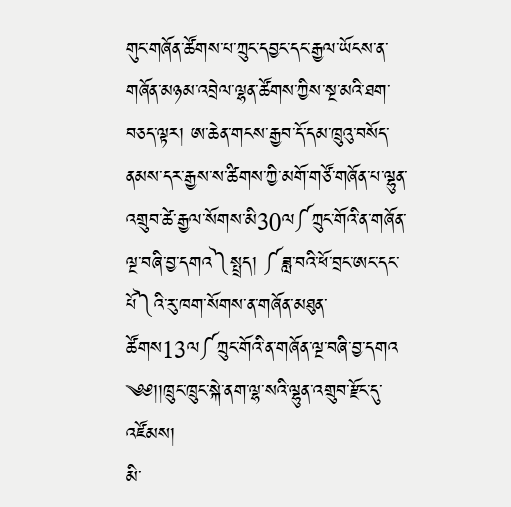གུང་གཞོན་ཚོགས་པ་ཀྲུང་དབྱང་དང་རྒྱལ་ཡོངས་ན་གཞོན་མཉམ་འབྲེལ་ལྷན་ཚོགས་ཀྱིས་སྔ་མའི་ཐག་བཅད་ལྟར། ཨ་ཆེན་གངས་རྒྱབ་དོ་དམ་ཁྲུའུ་བསོད་ནམས་དར་རྒྱས་ས་ཚིགས་ཀྱི་མགོ་གཙོ་གཞོན་པ་ལྷུན་འགྲུབ་ཚེ་རྒྱལ་སོགས་མི30ལ༼ཀྲུང་གོའི་ན་གཞོན་ལྔ་བཞི་བྱ་དགའ༽སྤྲད། ༼ཟླ་བའི་ཕོ་བྲང་ཨང་དང་པོ༽འི་རུ་ཁག་སོགས་ན་གཞོན་མཐུན་ཚོགས13ལ༼ཀྲུང་གོའི་ན་གཞོན་ལྔ་བཞི་བྱ་དགའ
༄༅།།ཁྲུང་ཁྲུང་སྐེ་ནག་ལྷ་སའི་ལྷུན་འགྲུབ་རྫོང་དུ་འཛོམས།
མི་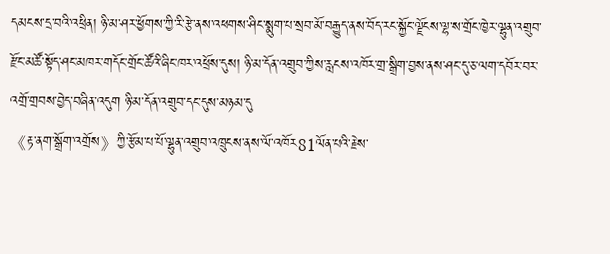དམངས་དྲ་བའི་འཕྲིན། ཉི་མ་ཤར་ཕྱོགས་ཀྱི་རི་རྩེ་ནས་འཕགས་ཤིང་སྨུག་པ་སྲབ་མོ་བརྒྱུད་ནས་བོད་རང་སྐྱོང་ལྗོངས་ལྷ་ས་གྲོང་ཁྱེར་ལྷུན་འགྲུབ་རྫོང་མཚོ་སྟོད་ཤང་མཁར་གདོང་གྲོང་ཚོའི་ཞིང་ཁར་འཕྲོས་དུས། ཉི་མ་དོན་འགྲུབ་ཀྱིས་རླངས་འཁོར་གྲ་སྒྲིག་བྱས་ནས་ཤང་དུ་ཅ་ལག་དབོར་བར་འགྲོ་གྲབས་བྱེད་བཞིན་འདུག ཉི་མ་དོན་འགྲུབ་དང་དུས་མཉམ་དུ
《རྟ་ནག་སྒྲོག་འགྲོས》ཀྱི་རྩོམ་པ་པོ་ལྷུན་འགྲུབ་འཁྲུངས་ནས་ལོ་འཁོར81ལོན་པའི་རྗེས་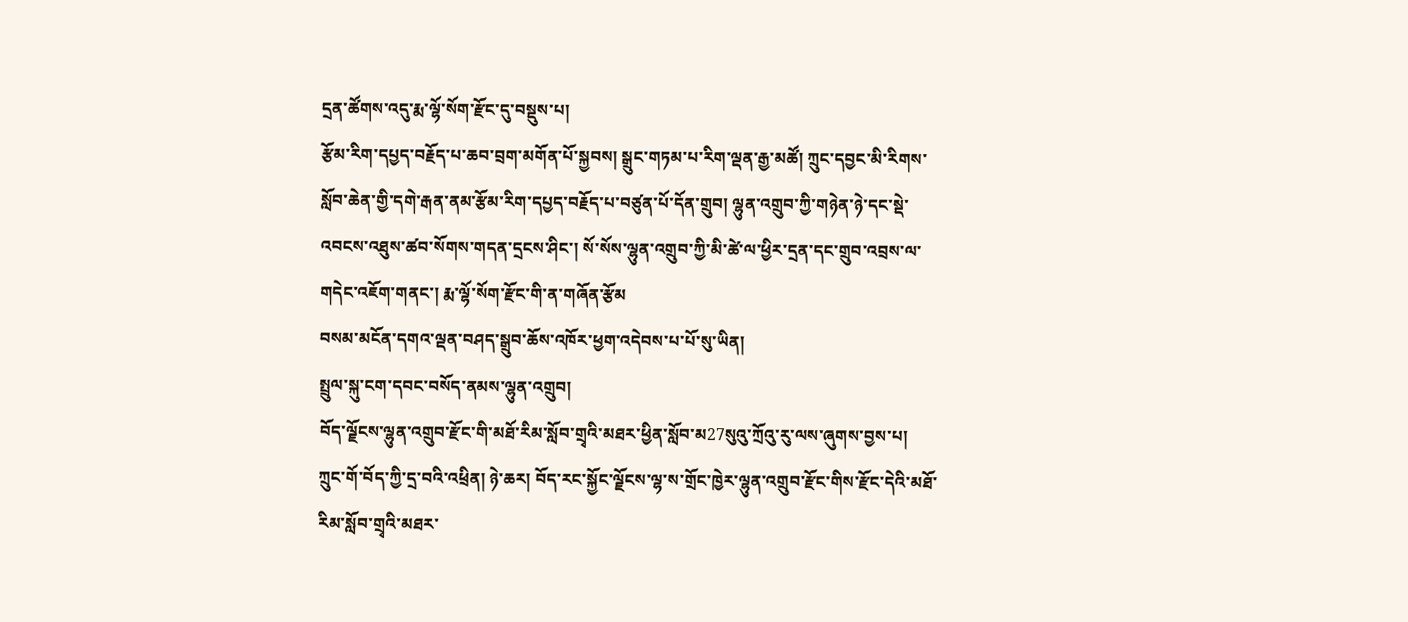དྲན་ཚོགས་འདུ་རྨ་ལྷོ་སོག་རྫོང་དུ་བསྡུས་པ།
རྩོམ་རིག་དཔྱད་བརྗོད་པ་ཆབ་བྲག་མགོན་པོ་སྐྱབས། སྒྲུང་གཏམ་པ་རིག་ལྡན་རྒྱ་མཚོ། ཀྲུང་དབྱང་མི་རིགས་སློབ་ཆེན་གྱི་དགེ་རྒན་ནམ་རྩོམ་རིག་དཔྱད་བརྗོད་པ་བཙུན་པོ་དོན་གྲུབ། ལྷུན་འགྲུབ་ཀྱི་གཉེན་ཉེ་དང་སྡེ་འབངས་འཐུས་ཚབ་སོགས་གདན་དྲངས་ཤིང་། སོ་སོས་ལྷུན་འགྲུབ་ཀྱི་མི་ཚེ་ལ་ཕྱིར་དྲན་དང་གྲུབ་འབྲས་ལ་གདེང་འཇོག་གནང་། རྨ་ལྷོ་སོག་རྫོང་གི་ན་གཞོན་རྩོམ
བསམ་མངོན་དགའ་ལྡན་བཤད་སྒྲུབ་ཆོས་འཁོར་ཕྱག་འདེབས་པ་པོ་སུ་ཡིན།
སྤྲུལ་སྐུ་ངག་དབང་བསོད་ནམས་ལྷུན་འགྲུབ།
བོད་ལྗོངས་ལྷུན་འགྲུབ་རྫོང་གི་མཐོ་རིམ་སློབ་གྲྭའི་མཐར་ཕྱིན་སློབ་མ27སུའུ་ཀྲོའུ་རུ་ལས་ཞུགས་བྱས་པ།
ཀྲུང་གོ་བོད་ཀྱི་དྲ་བའི་འཕྲིན། ཉེ་ཆར། བོད་རང་སྐྱོང་ལྗོངས་ལྷ་ས་གྲོང་ཁྱེར་ལྷུན་འགྲུབ་རྫོང་གིས་རྫོང་དེའི་མཐོ་རིམ་སློབ་གྲྭའི་མཐར་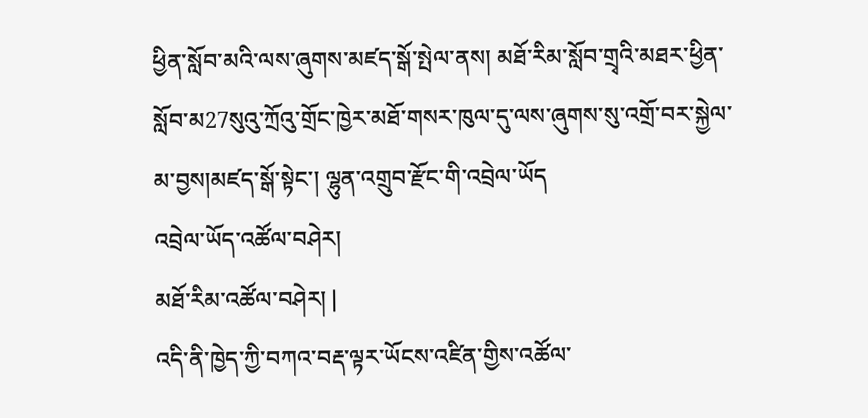ཕྱིན་སློབ་མའི་ལས་ཞུགས་མཛད་སྒོ་སྤེལ་ནས། མཐོ་རིམ་སློབ་གྲྭའི་མཐར་ཕྱིན་སློབ་མ27སུའུ་ཀྲོའུ་གྲོང་ཁྱེར་མཐོ་གསར་ཁུལ་དུ་ལས་ཞུགས་སུ་འགྲོ་བར་སྐྱེལ་མ་བྱས།མཛད་སྒོ་སྟེང་། ལྷུན་འགྲུབ་རྫོང་གི་འབྲེལ་ཡོད
འབྲེལ་ཡོད་འཚོལ་བཤེར།
མཐོ་རིམ་འཚོལ་བཤེར། |
འདི་ནི་ཁྱེད་ཀྱི་བཀའ་བརྡ་ལྟར་ཡོངས་འཛིན་གྱིས་འཚོལ་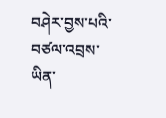བཤེར་བྱས་པའི་བཙལ་འབྲས་ཡིན་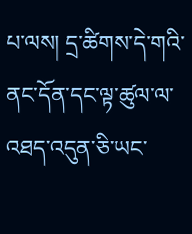པ་ལས། དྲ་ཚིགས་དེ་གའི་ནང་དོན་དང་ལྟ་ཚུལ་ལ་འཐད་འདུན་ཅི་ཡང་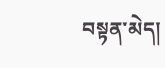བསྟན་མེད།